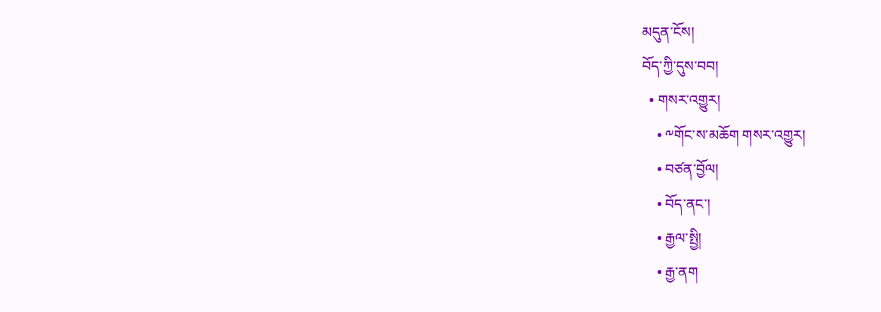མདུན་ངོས།
བོད་ཀྱི་དུས་བབ།
  • གསར་འགྱུར།
    • ༸གོང་ས་མཆོག གསར་འགྱུར།
    • བཙན་བྱོལ།
    • བོད་ནང་།
    • རྒྱལ་སྤྱི།
    • རྒྱ་ནག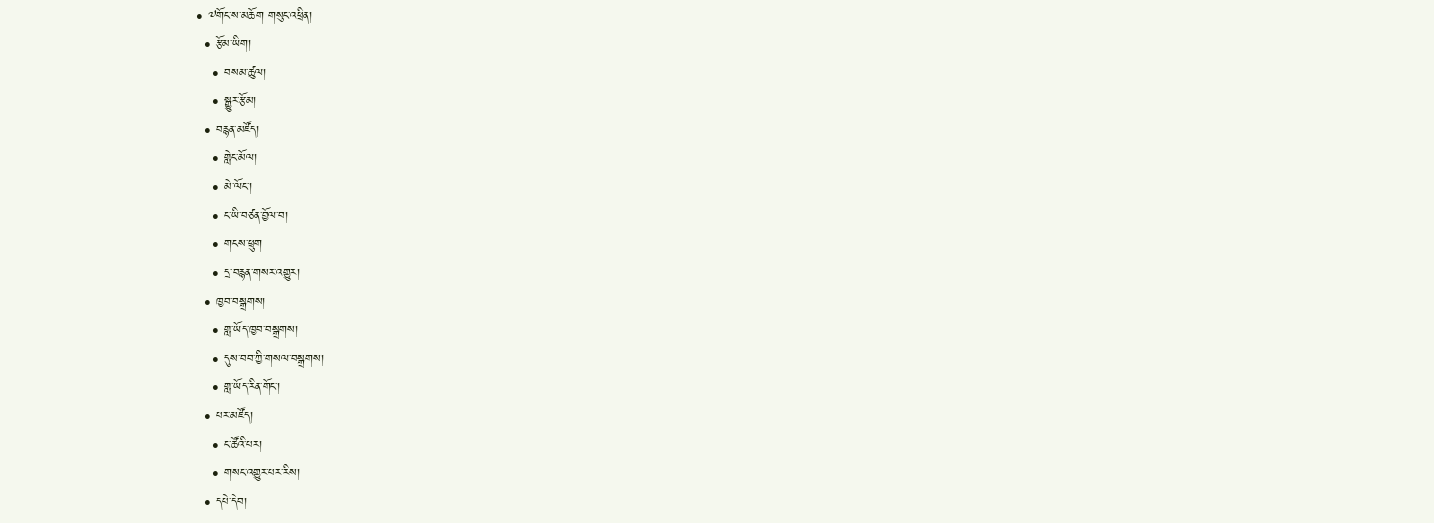• ༧གོང་ས་མཆོག གསུང་འཕྲིན།
  • རྩོམ་ཡིག།
    • བསམ་ཚུལ།
    • སྒྱུར་རྩོམ།
  • བརྙན་མཛོད།
    • གླེང་མོལ།
    • མེ་ལོང་།
    • ང་ཡི་བཙན་བྱོལ་བ།
    • གངས་ཕྲུག
    • དྲ་བརྙན་གསར་འགྱུར།
  • ཁྱབ་བསྒྲགས།
    • གླ་ཡོད་ཁྱབ་བསྒྲགས།
    • དུས་བབ་ཀྱི་གསལ་བསྒྲགས།
    • གླ་ཡོད་རིན་གོང་།
  • པར་མཛོད།
    • ང་ཚོའི་པར།
    • གསང་འགྱུར་པར་རིས།
  • དཔེ་དེབ།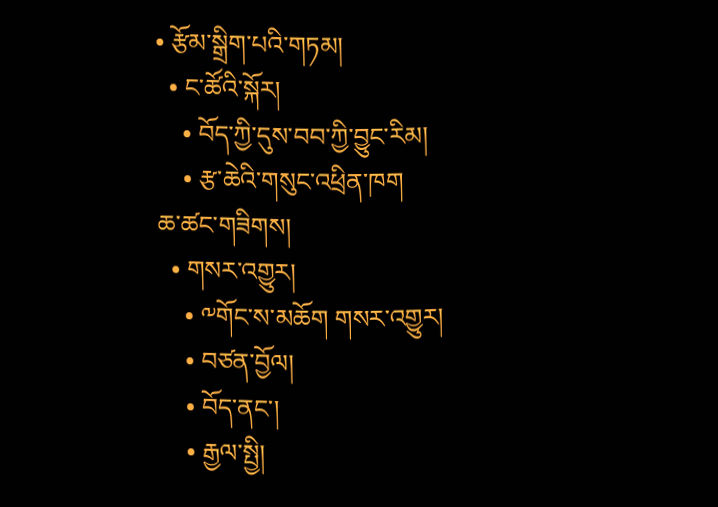• རྩོམ་སྒྲིག་པའི་གཏམ།
  • ང་ཚོའི་སྐོར།
    • བོད་ཀྱི་དུས་བབ་ཀྱི་བྱུང་རིམ།
    • རྩ་ཆེའི་གསུང་འཕྲིན་ཁག
ཆ་ཚང་གཟིགས།
  • གསར་འགྱུར།
    • ༸གོང་ས་མཆོག གསར་འགྱུར།
    • བཙན་བྱོལ།
    • བོད་ནང་།
    • རྒྱལ་སྤྱི།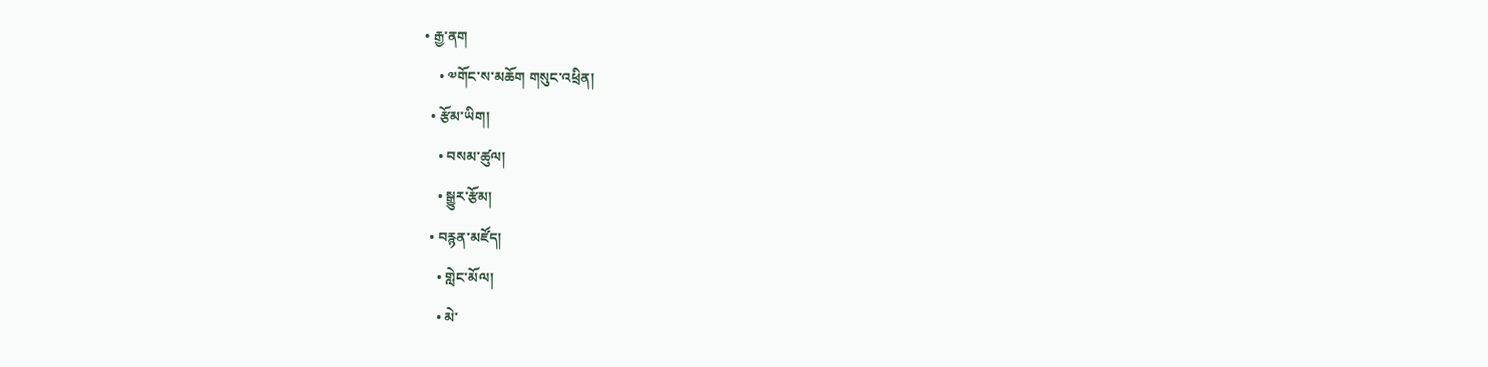• རྒྱ་ནག
    • ༧གོང་ས་མཆོག གསུང་འཕྲིན།
  • རྩོམ་ཡིག།
    • བསམ་ཚུལ།
    • སྒྱུར་རྩོམ།
  • བརྙན་མཛོད།
    • གླེང་མོལ།
    • མེ་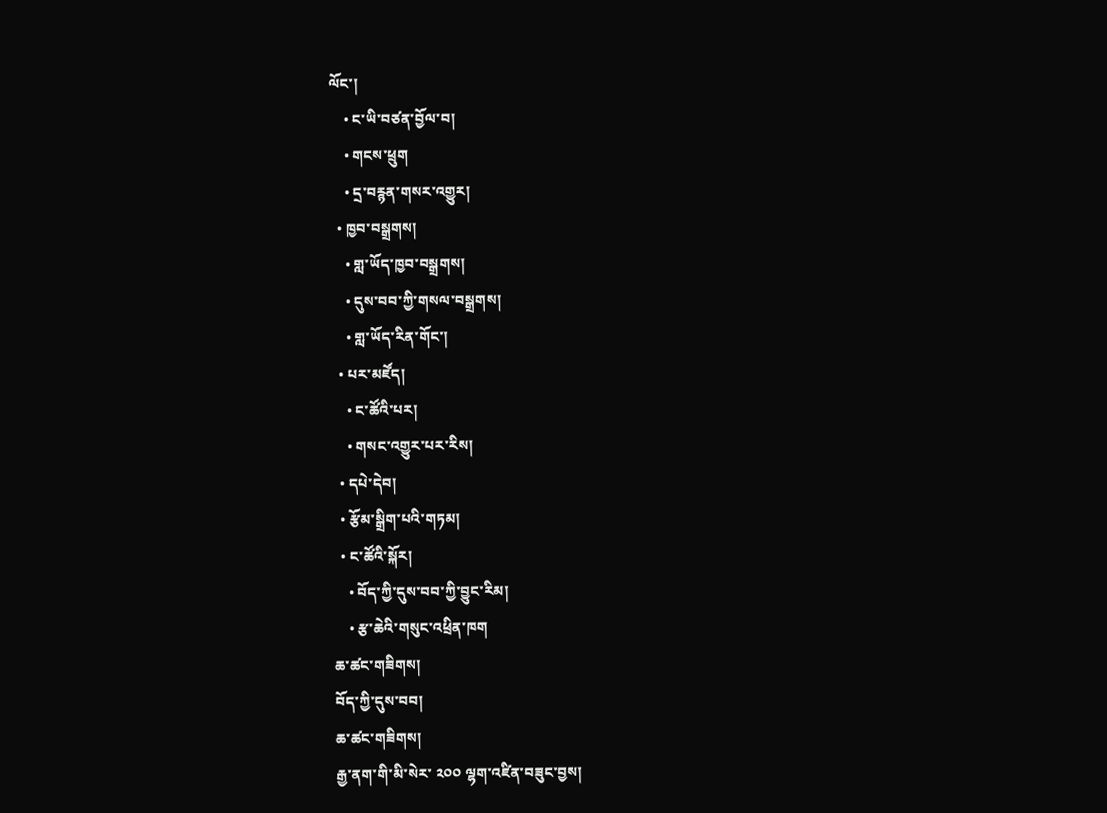ལོང་།
    • ང་ཡི་བཙན་བྱོལ་བ།
    • གངས་ཕྲུག
    • དྲ་བརྙན་གསར་འགྱུར།
  • ཁྱབ་བསྒྲགས།
    • གླ་ཡོད་ཁྱབ་བསྒྲགས།
    • དུས་བབ་ཀྱི་གསལ་བསྒྲགས།
    • གླ་ཡོད་རིན་གོང་།
  • པར་མཛོད།
    • ང་ཚོའི་པར།
    • གསང་འགྱུར་པར་རིས།
  • དཔེ་དེབ།
  • རྩོམ་སྒྲིག་པའི་གཏམ།
  • ང་ཚོའི་སྐོར།
    • བོད་ཀྱི་དུས་བབ་ཀྱི་བྱུང་རིམ།
    • རྩ་ཆེའི་གསུང་འཕྲིན་ཁག
ཆ་ཚང་གཟིགས།
བོད་ཀྱི་དུས་བབ།
ཆ་ཚང་གཟིགས།
རྒྱ་ནག་གི་མི་སེར་ ༢༠༠ ལྷག་འཛིན་བཟུང་བྱས།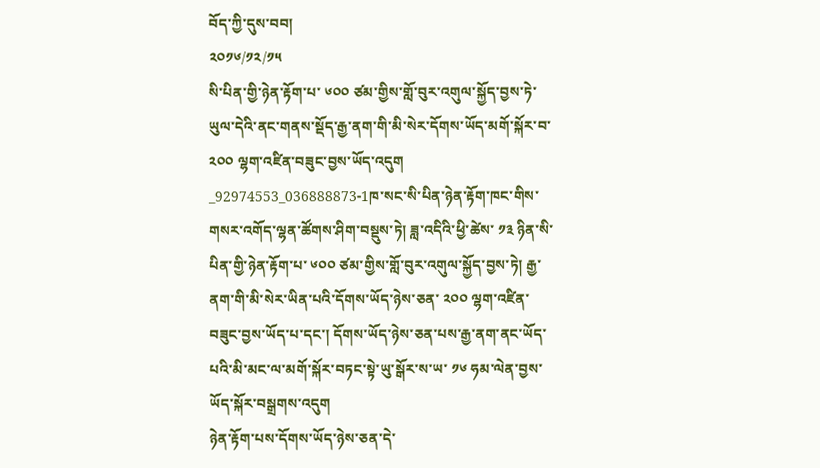བོད་ཀྱི་དུས་བབ།
༢༠༡༦/༡༢/༡༥
སི་པིན་གྱི་ཉེན་རྟོག་པ་ ༦༠༠ ཙམ་གྱིས་གློ་བུར་འགུལ་སྐྱོད་བྱས་ཏེ་ཡུལ་དེའི་ནང་གནས་སྡོད་རྒྱ་ནག་གི་མི་སེར་དོགས་ཡོད་མགོ་སྐོར་བ་ ༢༠༠ ལྷག་འཛིན་བཟུང་བྱས་ཡོད་འདུག
_92974553_036888873-1ཁ་སང་སི་པིན་ཉེན་རྟོག་ཁང་གིས་གསར་འགོད་ལྷན་ཚོགས་ཤིག་བསྡུས་ཏེ། ཟླ་འདིའི་ཕྱི་ཚེས་ ༡༣ ཉིན་སི་པིན་གྱི་ཉེན་རྟོག་པ་ ༦༠༠ ཙམ་གྱིས་གློ་བུར་འགུལ་སྐྱོད་བྱས་ཏེ། རྒྱ་ནག་གི་མི་སེར་ཡིན་པའི་དོགས་ཡོད་ཉེས་ཅན་ ༢༠༠ ལྷག་འཛིན་བཟུང་བྱས་ཡོད་པ་དང་། དོགས་ཡོད་ཉེས་ཅན་པས་རྒྱ་ནག་ནང་ཡོད་པའི་མི་མང་ལ་མགོ་སྐོར་བཏང་སྟེ་ཡུ་སྒོར་ས་ཡ་ ༡༦ ཧམ་ལེན་བྱས་ཡོད་སྐོར་བསྒྲགས་འདུག
ཉེན་རྟོག་པས་དོགས་ཡོད་ཉེས་ཅན་དེ་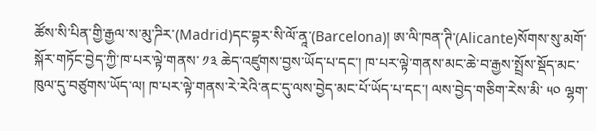ཚོས་སི་པིན་གྱི་རྒྱལ་ས་མུ་ཌིར་(Madrid)དང་བྷར་སི་ལོ་ནཱ་(Barcelona)། ཨ་ལི་ཁན་ཊི་(Alicante)སོགས་སུ་མགོ་སྐོར་གཏོང་བྱེད་ཀྱི་ཁ་པར་ལྟེ་གནས་ ༡༣ ཆེད་འཛུགས་བྱས་ཡོད་པ་དང་། ཁ་པར་ལྟེ་གནས་མང་ཆེ་བ་རྒྱས་སྤྲོས་སྡོད་མང་ཁུལ་དུ་བཙུགས་ཡོད་ལ། ཁ་པར་ལྟེ་གནས་རེ་རེའི་ནང་དུ་ལས་བྱེད་མང་པོ་ཡོད་པ་དང་། ལས་བྱེད་གཅིག་རེས་མི་ ༥༠ ལྷག་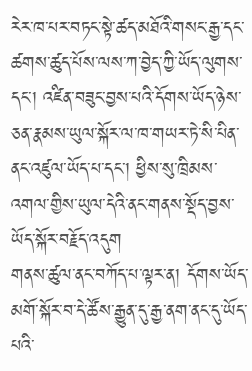རེར་ཁ་པར་བཏང་སྟེ་ཚད་མཐོའི་གསང་རྒྱ་དང་ཚགས་ཚུད་པོས་ལས་ཀ་བྱེད་ཀྱི་ཡོད་ལུགས་དང་། འཛིན་བཟུང་བྱས་པའི་དོགས་ཡོད་ཉེས་ཅན་རྣམས་ཡུལ་སྐོར་ལ་ཁ་གཡར་ཏེ་སི་པིན་ནང་འཛུལ་ཡོད་པ་དང་། ཕྱིས་སུ་ཁྲིམས་འགལ་གྱིས་ཡུལ་དེའི་ནང་གནས་སྡོད་བྱས་ཡོད་སྐོར་བརྗོད་འདུག
གནས་ཚུལ་ནང་བཀོད་པ་ལྟར་ན། དོགས་ཡོད་མགོ་སྐོར་བ་དེ་ཚོས་རྒྱུན་དུ་རྒྱ་ནག་ནང་དུ་ཡོད་པའི་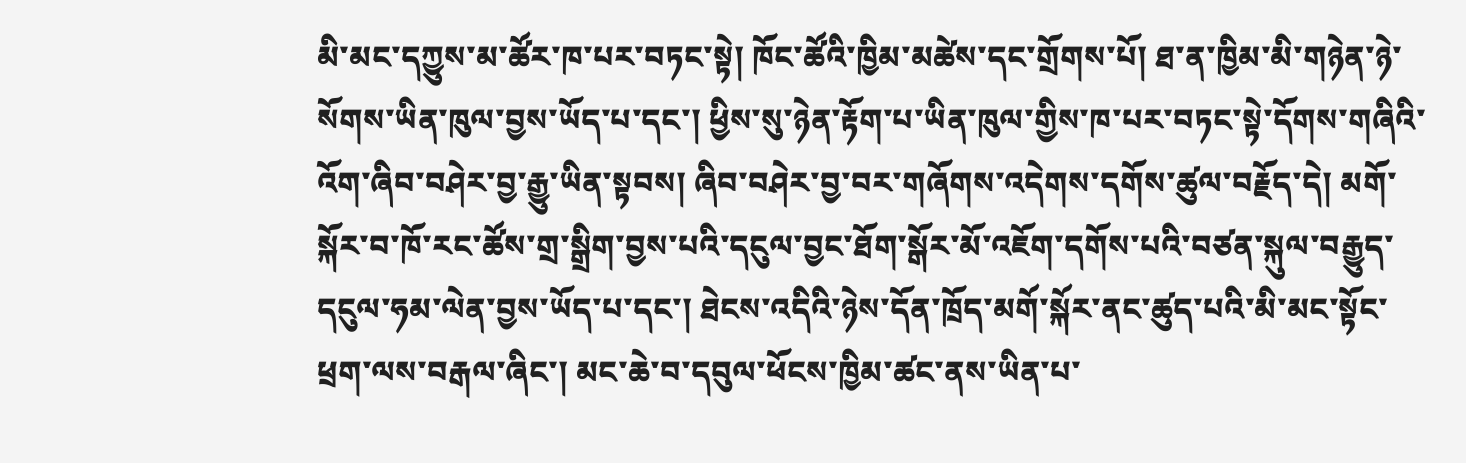མི་མང་དཀྱུས་མ་ཚོར་ཁ་པར་བཏང་སྟེ། ཁོང་ཚོའི་ཁྱིམ་མཚེས་དང་གྲོགས་པོ། ཐ་ན་ཁྱིམ་མི་གཉེན་ཉེ་སོགས་ཡིན་ཁུལ་བྱས་ཡོད་པ་དང་། ཕྱིས་སུ་ཉེན་རྟོག་པ་ཡིན་ཁུལ་གྱིས་ཁ་པར་བཏང་སྟེ་དོགས་གཞིའི་འོག་ཞིབ་བཤེར་བྱ་རྒྱུ་ཡིན་སྟབས། ཞིབ་བཤེར་བྱ་བར་གཞོགས་འདེགས་དགོས་ཚུལ་བརྗོད་དེ། མགོ་སྐོར་བ་ཁོ་རང་ཚོས་གྲ་སྒྲིག་བྱས་པའི་དངུལ་བྱང་ཐོག་སྒོར་མོ་འཇོག་དགོས་པའི་བཙན་སྐུལ་བརྒྱུད་དངུལ་ཧམ་ལེན་བྱས་ཡོད་པ་དང་། ཐེངས་འདིའི་ཉེས་དོན་ཁྲོད་མགོ་སྐོར་ནང་ཚུད་པའི་མི་མང་སྟོང་ཕྲག་ལས་བརྒལ་ཞིང་། མང་ཆེ་བ་དབུལ་ཕོངས་ཁྱིམ་ཚང་ནས་ཡིན་པ་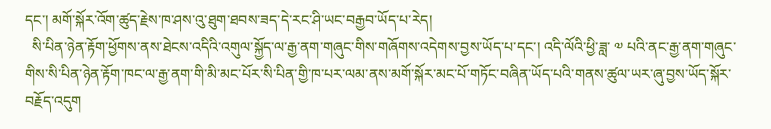དང་། མགོ་སྐོར་འོག་ཚུད་རྗེས་ཁ་ཤས་འུ་ཐུག་ཐབས་ཟད་དེ་རང་ཤི་ཡང་བརྒྱབ་ཡོད་པ་རེད།
  སི་པིན་ཉེན་རྟོག་ཕྱོགས་ནས་ཐེངས་འདིའི་འགུལ་སྐྱོད་ལ་རྒྱ་ནག་གཞུང་གིས་གཞོགས་འདེགས་བྱས་ཡོད་པ་དང་། འདི་ལོའི་ཕྱི་ཟླ་ ༧ པའི་ནང་རྒྱ་ནག་གཞུང་གིས་སི་པིན་ཉེན་རྟོག་ཁང་ལ་རྒྱ་ནག་གི་མི་མང་པོར་སི་པིན་གྱི་ཁ་པར་ལམ་ནས་མགོ་སྐོར་མང་པོ་གཏོང་བཞིན་ཡོད་པའི་གནས་ཚུལ་ཡར་ཞུ་བྱས་ཡོད་སྐོར་བརྗོད་འདུག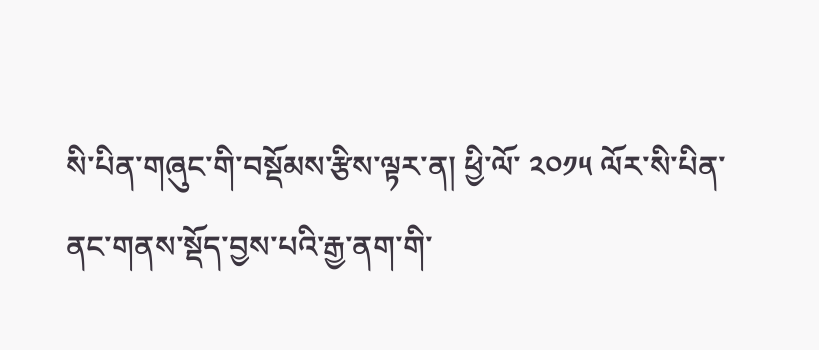སི་པིན་གཞུང་གི་བསྡོམས་རྩིས་ལྟར་ན། ཕྱི་ལོ་ ༢༠༡༥ ལོར་སི་པིན་ནང་གནས་སྡོད་བྱས་པའི་རྒྱ་ནག་གི་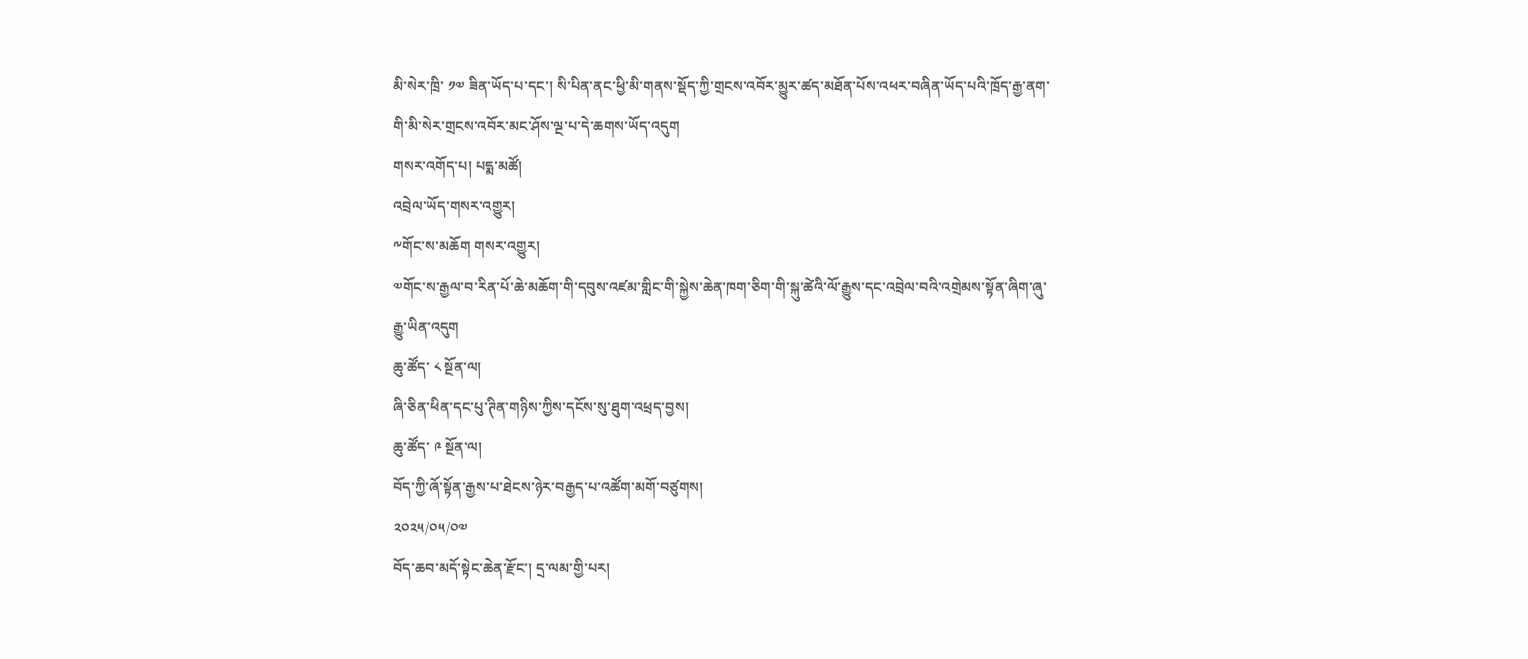མི་སེར་ཁྲི་ ༡༧ ཟིན་ཡོད་པ་དང་། སི་པིན་ནང་ཕྱི་མི་གནས་སྡོད་ཀྱི་གྲངས་འབོར་མྱུར་ཚད་མཐོན་པོས་འཕར་བཞིན་ཡོད་པའི་ཁྲོད་རྒྱ་ནག་གི་མི་སེར་གྲངས་འབོར་མང་ཤོས་ལྔ་པ་དེ་ཆགས་ཡོད་འདུག
གསར་འགོད་པ། པདྨ་མཚོ།
འབྲེལ་ཡོད་གསར་འགྱུར།
༸གོང་ས་མཆོག གསར་འགྱུར།
༧གོང་ས་རྒྱལ་བ་རིན་པོ་ཆེ་མཆོག་གི་དབུས་འཛམ་གླིང་གི་སྐྱེས་ཆེན་ཁག་ཅིག་གི་སྐུ་ཚེའི་ལོ་རྒྱུས་དང་འབྲེལ་བའི་འགྲེམས་སྟོན་ཞིག་ཞུ་རྒྱུ་ཡིན་འདུག
ཆུ་ཚོད་ ༨ སྔོན་ལ།
ཞི་ཅིན་ཕིན་དང་པུ་ཊིན་གཉིས་ཀྱིས་དངོས་སུ་ཐུག་འཕྲད་བྱས།
ཆུ་ཚོད་ ༩ སྔོན་ལ།
བོད་ཀྱི་ཞོ་སྟོན་རྒྱས་པ་ཐེངས་ཉེར་བརྒྱད་པ་འཚོག་མགོ་བཙུགས།
༢༠༢༥/༠༥/༠༧
བོད་ཆབ་མདོ་སྟེང་ཆེན་རྫོང་། དྲ་ལམ་གྱི་པར།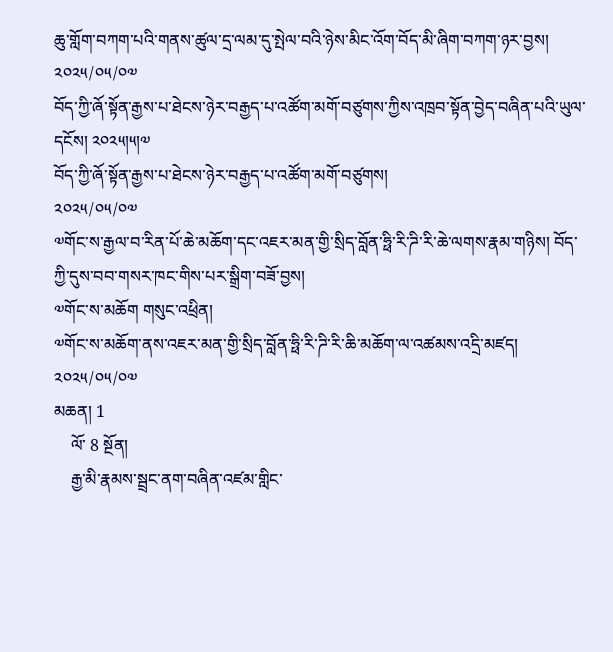ཆུ་གློག་བཀག་པའི་གནས་ཚུལ་དྲ་ལམ་དུ་སྤེལ་བའི་ཉེས་མིང་འོག་བོད་མི་ཞིག་བཀག་ཉར་བྱས།
༢༠༢༥/༠༥/༠༧
བོད་ཀྱི་ཞོ་སྟོན་རྒྱས་པ་ཐེངས་ཉེར་བརྒྱད་པ་འཚོག་མགོ་བཙུགས་ཀྱིས་འཁྲབ་སྟོན་བྱེད་བཞིན་པའི་ཡུལ་དངོས། ༢༠༢༥།༥།༧
བོད་ཀྱི་ཞོ་སྟོན་རྒྱས་པ་ཐེངས་ཉེར་བརྒྱད་པ་འཚོག་མགོ་བཙུགས།
༢༠༢༥/༠༥/༠༧
༧གོང་ས་རྒྱལ་བ་རིན་པོ་ཆེ་མཆོག་དང་འཇར་མན་གྱི་སྲིད་བློན་ཧྥི་རི་ཌི་རི་ཆེ་ལགས་རྣམ་གཉིས། བོད་ཀྱི་དུས་བབ་གསར་ཁང་གིས་པར་སྒྲིག་བཟོ་བྱས།
༧གོང་ས་མཆོག གསུང་འཕྲིན།
༧གོང་ས་མཆོག་ནས་འཇར་མན་གྱི་སྲིད་བློན་ཧྥི་རི་ཌི་རི་ཆི་མཆོག་ལ་འཚམས་འདྲི་མཛད།
༢༠༢༥/༠༥/༠༧
མཆན། 1
    ལོ་ 8 སྔོན།
    རྒྱ་མི་རྣམས་སྦྲང་ནག་བཞིན་འཛམ་གླིང་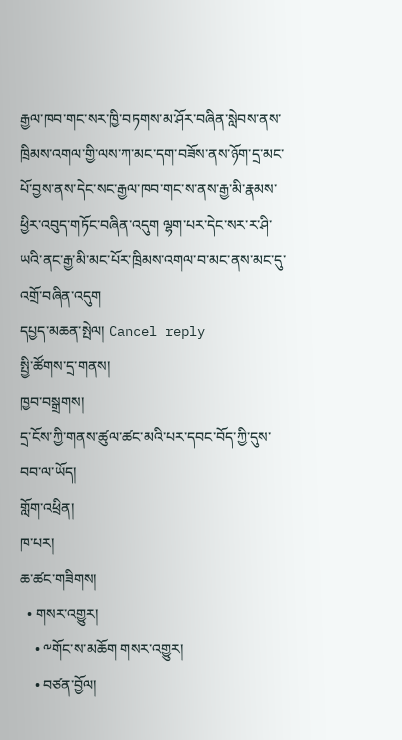རྒྱལ་ཁབ་གང་སར་ཁྱི་བཏགས་མ་ཤོར་བཞིན་སླེབས་ནས་ཁྲིམས་འགལ་གྱི་ལས་ཀ་མང་དག་བཟོས་ནས་ཉོག་དྲ་མང་པོ་བྱས་ནས་དེང་སང་རྒྱལ་ཁབ་གང་ས་ནས་རྒྱ་མི་རྣམས་ཕྱིར་འབུད་གཏོང་བཞིན་འདུག ལྷག་པར་དེང་སར་ར་ཤི་ཡའི་ནང་རྒྱ་མི་མང་པོར་ཁྲིམས་འགལ་བ་མང་ནས་མང་དུ་འགྲོ་བཞིན་འདུག
དཔྱད་མཆན་སྤེལ། Cancel reply
སྤྱི་ཚོགས་དྲ་གནས།
ཁྱབ་བསྒྲགས།
དྲ་ངོས་ཀྱི་གནས་ཚུལ་ཚང་མའི་པར་དབང་བོད་ཀྱི་དུས་བབ་ལ་ཡོད།
གློག་འཕྲིན།
ཁ་པར།
ཆ་ཚང་གཟིགས།
  • གསར་འགྱུར།
    • ༸གོང་ས་མཆོག གསར་འགྱུར།
    • བཙན་བྱོལ།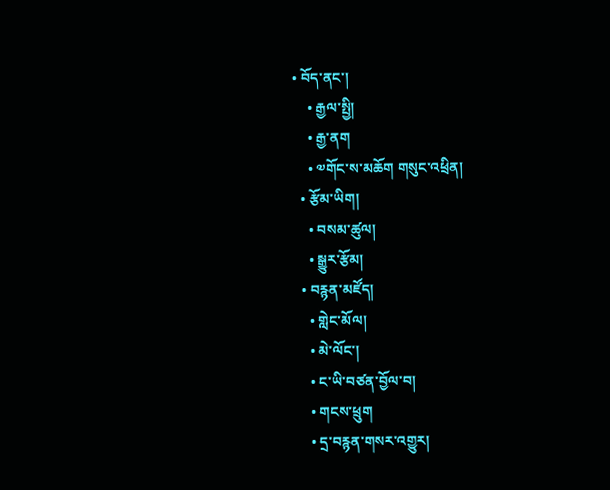• བོད་ནང་།
    • རྒྱལ་སྤྱི།
    • རྒྱ་ནག
    • ༧གོང་ས་མཆོག གསུང་འཕྲིན།
  • རྩོམ་ཡིག།
    • བསམ་ཚུལ།
    • སྒྱུར་རྩོམ།
  • བརྙན་མཛོད།
    • གླེང་མོལ།
    • མེ་ལོང་།
    • ང་ཡི་བཙན་བྱོལ་བ།
    • གངས་ཕྲུག
    • དྲ་བརྙན་གསར་འགྱུར།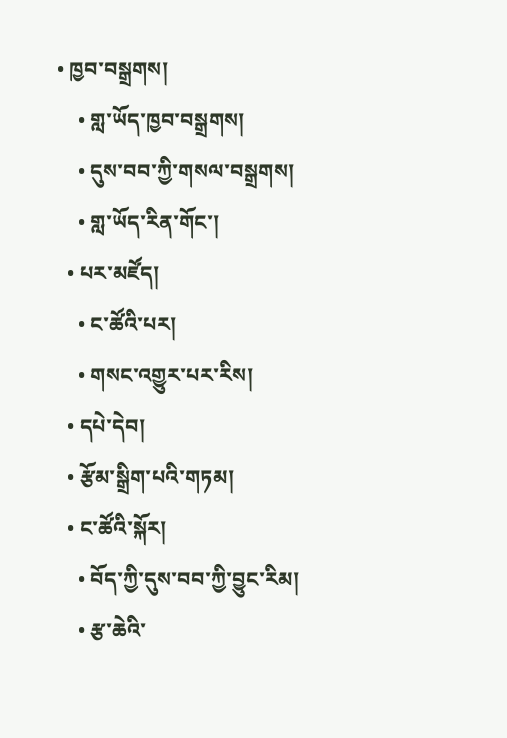• ཁྱབ་བསྒྲགས།
    • གླ་ཡོད་ཁྱབ་བསྒྲགས།
    • དུས་བབ་ཀྱི་གསལ་བསྒྲགས།
    • གླ་ཡོད་རིན་གོང་།
  • པར་མཛོད།
    • ང་ཚོའི་པར།
    • གསང་འགྱུར་པར་རིས།
  • དཔེ་དེབ།
  • རྩོམ་སྒྲིག་པའི་གཏམ།
  • ང་ཚོའི་སྐོར།
    • བོད་ཀྱི་དུས་བབ་ཀྱི་བྱུང་རིམ།
    • རྩ་ཆེའི་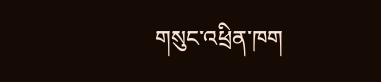གསུང་འཕྲིན་ཁག